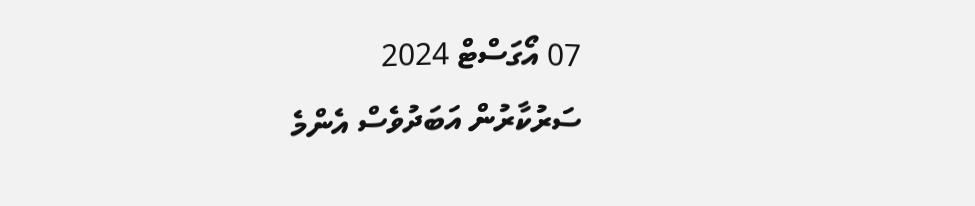07 އޯގަސްޓް 2024
ސަރުކާރުން އަބަދުވެސް އެންމެ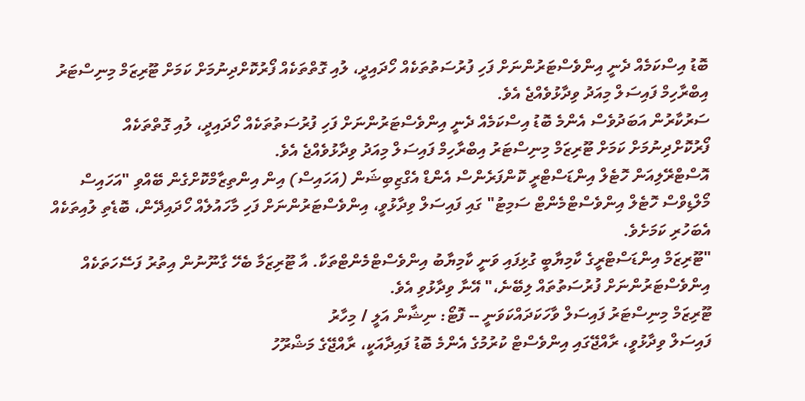ބޮޑު އިސްކަމެއް ދެނީ އިންވެސްޓަރުންނަށް ފަހި ފުރުސަތުތަކެއް ހޯދައިދީ، ލުއި ގޮތްތަކެއް ފޯރުކޮށްދިނުމަށް ކަމަށް ޓޫރިޒަމް މިނިސްޓަރު އިބްރާހިމް ފައިސަލް މިއަދު ވިދާޅުވެއްޖެ އެވެ.
ސަރުކާރުން އަބަދުވެސް އެންމެ ބޮޑު އިސްކަމެއް ދެނީ އިންވެސްޓަރުންނަށް ފަހި ފުރުސަތުތަކެއް ހޯދައިދީ، ލުއި ގޮތްތަކެއް ފޯރުކޮށްދިނުމަށް ކަމަށް ޓޫރިޒަމް މިނިސްޓަރު އިބްރާހިމް ފައިސަލް މިއަދު ވިދާޅުވެއްޖެ އެވެ.
އޮސްޓްރޭލިއަން ހޮޓެލް އިންޑަސްޓްރީ ކޮންފަރެންސް އެންޑް އެގްޒިބިޝަން (އަހައިސް) އިން އިންތިޒާމްކޮށްގެން ބޭއްވި "އަހައިސް މޯލްޑިވްސް ހޮޓެލް އިންވެސްޓްމެންޓް ސަމިޓު" ގައި ފައިސަލް ވިދާޅުވީ، އިންވެސްޓަރުންނަށް ފަހި މާހައުލެއް ހޯދައިދޭން، ބޮޑެތި ލުއިތަކެއް އެބަހުރި ކަމަށެވެ.
"ޓޫރިޒަމް އިންޑަސްޓްރީގެ ކާމިޔާބީ ގުޅިފައި ވަނީ ކާމިޔާބު އިންވެސްޓްމެންޓްތަކާ. އާ ޓޫރިޒަމާ ބެހޭ ގާނޫނުން އިތުރު ފަސޭހަތަކެއް އިންވެސްޓަރުންނަށް ފުރުސަތުތައް ލިބޭނެ،" އޭނާ ވިދާޅުވި އެވެ.
ޓޫރިޒަމް މިނިސްޓަރު ފައިސަލް ވާހަކަދައްކަވަނީ -- ފޮޓޯ: ނިޝާން އަލީ / މިހާރު
ފައިސަލް ވިދާޅުވީ، ރާއްޖޭގައި އިންވެސްޓް ކުރުމުގެ އެންމެ ބޮޑު ފައިދާއަކީ، ރާއްޖޭގެ މަޝްރޫހު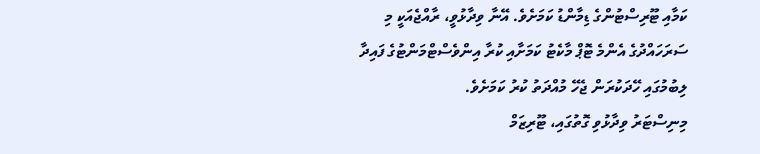ކަމާއި ޓޫރިސްޓުންގެ ޑިމާންޑު ކަމަށެވެ. އޭނާ ވިދާޅުވީ، ރާއްޖެއަކީ މި ސަރަހައްދުގެ އެންމެ ޓޮޕް މާކެޓު ކަމަށާއި ކުރާ އިންވެސްޓްމަންޓުގެ ފައިދާ ލިބުމުގައި ހޭދަކުރަން ޖެހޭ މުއްދަތު ކުރު ކަމަށެވެ.
މިނިސްޓަރު ވިދާޅުވި ގޮތުގައި، ޓޫރިޒަމް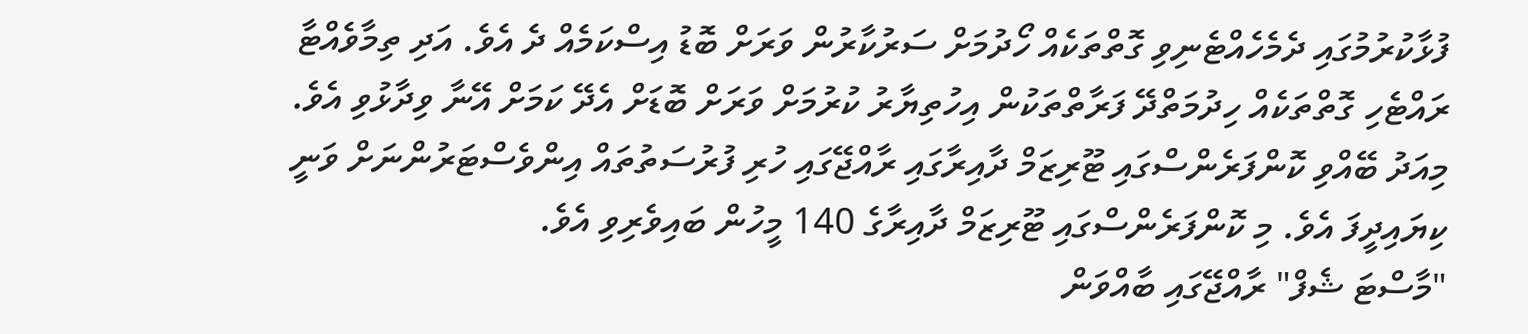ފުޅާކުރުމުގައި ދެމެހެއްޓެނިވި ގޮތްތަކެއް ހޯދުމަށް ސަރުކާރުން ވަރަށް ބޮޑު އިސްކަމެއް ދެ އެވެ. އަދި ތިމާވެއްޓާ ރައްޓެހި ގޮތްތަކެއް ހިދުމަތްދޭ ފަރާތްތަކުން އިހުތިޔާރު ކުރުމަށް ވަރަށް ބޮޑަށް އެދޭ ކަމަށް އޭނާ ވިދާޅުވި އެވެ.
މިއަދު ބޭއްވި ކޮންފަރެންސްގައި ޓޫރިޒަމް ދާއިރާގައި ރާއްޖޭގައި ހުރި ފުރުސަތުތައް އިންވެސްޓަރުންނަށް ވަނީ ކިޔައިދީފަ އެވެ. މި ކޮންފަރެންސްގައި ޓޫރިޒަމް ދާއިރާގެ 140 މީހުން ބައިވެރިވި އެވެ.
"މާސްޓަ ޝެފް" ރާއްޖޭގައި ބާއްވަން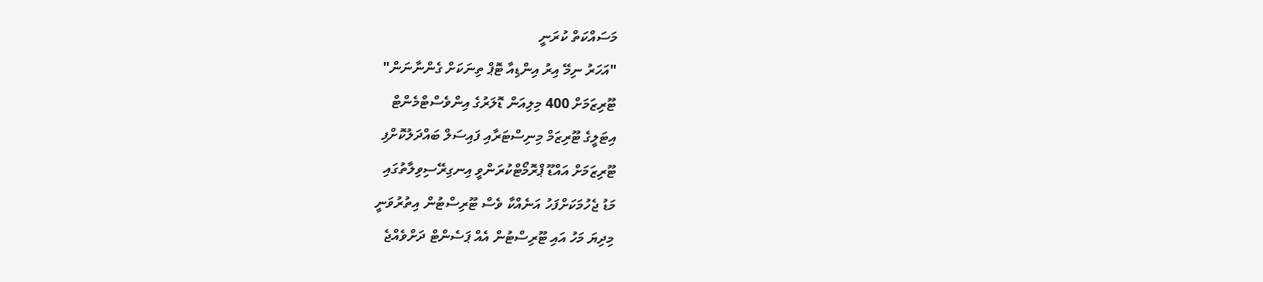މަސައްކަތް ކުރަނީ
"އަހަރު ނިމޭ އިރު އިންޑިއާ ޓޮޕް ތިނަކަށް ގެންނާނަން"
ޓޫރިޒަމަށް 400 މިލިއަން ޑޮލަރުގެ އިންވެސްޓްމެންޓް
އިޓަލީގެ ޓޫރިޒަމް މިނިސްޓަރާއި ފައިސަލް ބައްދަލުކޮށްފި
ޓޫރިޒަމަށް އައްޑޫ ޕްރޮމޯޓްކުރަންވީ އިނގިރޭސިވިލާތުގައި
މަޑު ޖެހުމަކަށްފަހު އަނެއްކާ ވެސް ޓޫރިސްޓުން އިތުރުވަނީ
މިދިޔަ މަހު އައި ޓޫރިސްޓުން އެއް ޕަސެންޓް ދަށްވެއްޖެ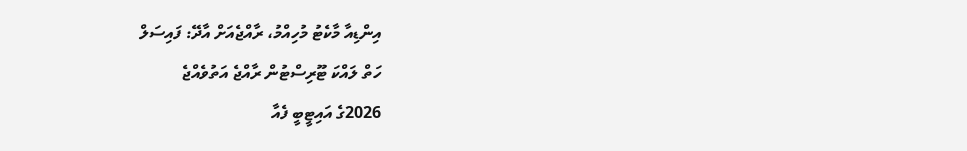އިންޑިއާ މާކެޓު މުހިއްމު، ރާއްޖެއަށް އާދޭ: ފައިސަލް
ހަތް ލައްކަ ޓޫރިސްޓުން ރާއްޖެ އަތުވެއްޖެ
2026ގެ އައިޓީބީ ފެއާ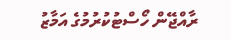ރާއްޖޭން ހޯސްޓުކުރުމުގެ އަމާޒު